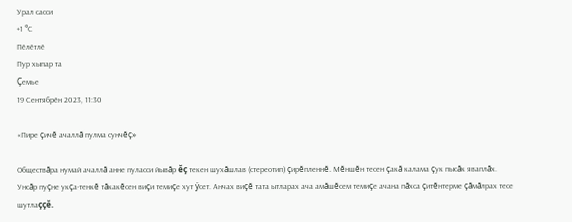Урал сасси
+1 °С
Пӗлӗтлӗ
Пур хыпар та
Çемье
19 Сентябрӗн 2023, 11:30

«Пире çичĕ ачаллă пулма сунчĕç»

Обществăра нумай ачаллă анне пуласси йывăр ĕç текен шухăшлав (стереотип) çирĕпленнĕ. Мĕншĕн тесен çакă калама çук пысăк яваплăх. Унсăр пуçне укçа-тенкĕ тăкакĕсен виçи темиçе хут ÿсет. Анчах виçĕ тата ытларах ача амăшĕсем темиçе ачана пăхса çитĕнтерме çăмăлрах тесе шутлаççĕ.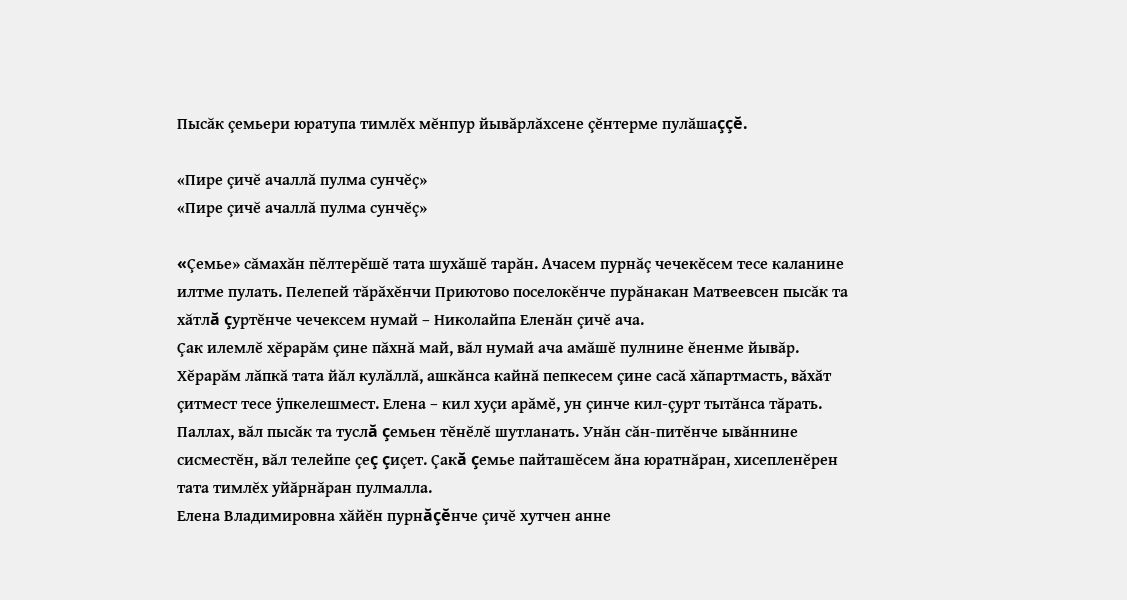Пысăк çемьери юратупа тимлĕх мĕнпур йывăрлăхсене çĕнтерме пулăшаççĕ.

«Пире çичĕ ачаллă пулма сунчĕç»
«Пире çичĕ ачаллă пулма сунчĕç»

«Çемье» сăмахăн пĕлтерĕшĕ тата шухăшĕ тарăн. Ачасем пурнăç чечекĕсем тесе каланине илтме пулать. Пелепей тăрăхĕнчи Приютово поселокĕнче пурăнакан Матвеевсен пысăк та хăтлă çуртĕнче чечексем нумай – Николайпа Еленăн çичĕ ача.
Çак илемлĕ хĕрарăм çине пăхнă май, вăл нумай ача амăшĕ пулнине ĕненме йывăр. Хĕрарăм лăпкă тата йăл кулăллă, ашкăнса кайнă пепкесем çине сасă хăпартмасть, вăхăт çитмест тесе ÿпкелешмест. Елена – кил хуçи арăмĕ, ун çинче кил-çурт тытăнса тăрать. Паллах, вăл пысăк та туслă çемьен тĕнĕлĕ шутланать. Унăн сăн-питĕнче ывăннине сисместĕн, вăл телейпе çеç çиçет. Çакă çемье пайташĕсем ăна юратнăран, хисепленĕрен тата тимлĕх уйăрнăран пулмалла.
Елена Владимировна хăйĕн пурнăçĕнче çичĕ хутчен анне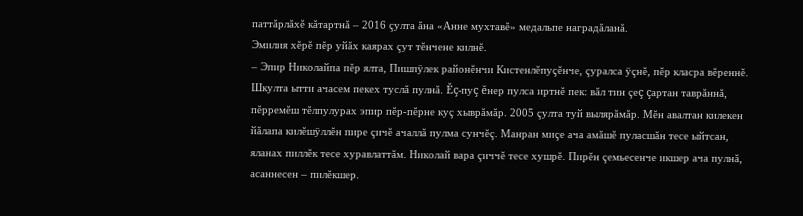паттăрлăхĕ кăтартнă – 2016 çулта ăна «Анне мухтавĕ» медальпе наградăланă.
Эмилия хĕрĕ пĕр уйăх каярах çут тĕнчене килнĕ.
– Эпир Николайпа пĕр ялта, Пишпÿлек районĕнчи Кистенлĕпуçĕнче, çуралса ÿçнĕ, пĕр класра вĕреннĕ. Шкулта ытти ачасем пекех туслă пулнă. Ĕç-пуç ĕнер пулса иртнĕ пек: вăл тин çеç çартан таврăннă, пĕрремĕш тĕлпулурах эпир пĕр-пĕрне куç хыврăмăр. 2005 çулта туй вылярăмăр. Мĕн авалтан килекен йăлапа килĕшÿллĕн пире çичĕ ачаллă пулма сунчĕç. Манран миçе ача амăшĕ пуласшăн тесе ыйтсан, яланах пиллĕк тесе хуравлаттăм. Николай вара çиччĕ тесе хушрĕ. Пирĕн çемьесенче икшер ача пулнă, асаннесен – пилĕкшер.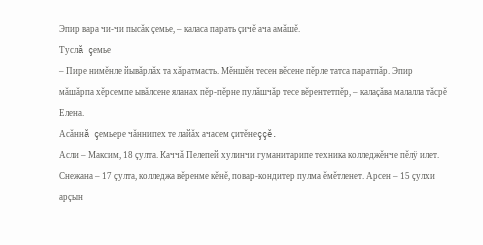Эпир вара чи-чи пысăк çемье, – каласа парать çичĕ ача амăшĕ.
Туслă çемье
– Пире нимĕнле йывăрлăх та хăратмасть. Мĕншĕн тесен вĕсене пĕрле татса паратпăр. Эпир мăшăрпа хĕрсемпе ывăлсене яланах пĕр-пĕрне пулăшчăр тесе вĕрентетпĕр, – калаçăва малалла тăсрĕ Елена.
Асăннă çемьере чăннипех те лайăх ачасем çитĕнеççĕ.
Асли – Максим, 18 çулта. Каччă Пелепей хулинчи гуманитарипе техника колледжĕнче пĕлÿ илет. Снежана – 17 çулта, колледжа вĕренме кĕнĕ, повар-кондитер пулма ĕмĕтленет. Арсен – 15 çулхи арçын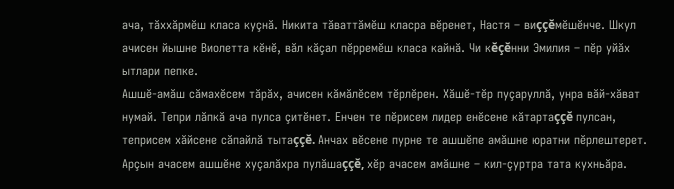ача, тăххăрмĕш класа куçнă. Никита тăваттăмĕш класра вĕренет, Настя – виççĕмĕшĕнче. Шкул ачисен йышне Виолетта кĕнĕ, вăл кăçал пĕрремĕш класа кайнă. Чи кĕçĕнни Эмилия – пĕр уйăх ытлари пепке.
Ашшĕ-амăш сăмахĕсем тăрăх, ачисен кăмăлĕсем тĕрлĕрен. Хăшĕ-тĕр пуçаруллă, унра вăй-хăват нумай. Тепри лăпкă ача пулса çитĕнет. Енчен те пĕрисем лидер енĕсене кăтартаççĕ пулсан, теприсем хăйсене сăпайлă тытаççĕ. Анчах вĕсене пурне те ашшĕпе амăшне юратни пĕрлештерет. Арçын ачасем ашшĕне хуçалăхра пулăшаççĕ, хĕр ачасем амăшне – кил-çуртра тата кухньăра.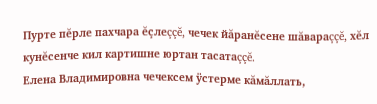Пурте пĕрле пахчара ĕçлеççĕ, чечек йăранĕсене шăвараççĕ, хĕл кунĕсенче кил картишне юртан тасатаççĕ.
Елена Владимировна чечексем ÿстерме кăмăллать,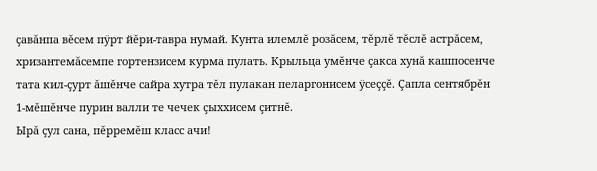çавăнпа вĕсем пÿрт йĕри-тавра нумай. Кунта илемлĕ розăсем, тĕрлĕ тĕслĕ астрăсем, хризантемăсемпе гортензисем курма пулать. Крыльца умĕнче çакса хунă кашпосенче тата кил-çурт ăшĕнче сайра хутра тĕл пулакан пеларгонисем ÿсеççĕ. Çапла сентябрĕн 1-мĕшĕнче пурин валли те чечек çыххисем çитнĕ.
Ырă çул сана, пĕрремĕш класс ачи!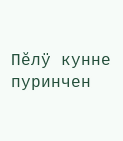Пĕлÿ кунне пуринчен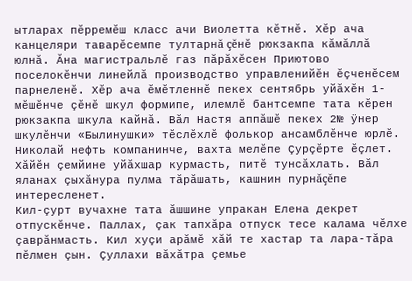ытларах пĕрремĕш класс ачи Виолетта кĕтнĕ. Хĕр ача канцеляри таварĕсемпе тултарнă çĕнĕ рюкзакпа кăмăллă юлнă. Ăна магистральлĕ газ пăрăхĕсен Приютово поселокĕнчи линейлă производство управленийĕн ĕçченĕсем парнеленĕ. Хĕр ача ĕмĕтленнĕ пекех сентябрь уйăхĕн 1-мĕшĕнче çĕнĕ шкул формипе, илемлĕ бантсемпе тата кĕрен рюкзакпа шкула кайнă. Вăл Настя аппăшĕ пекех 2№ ÿнер шкулĕнчи «Былинушки» тĕслĕхлĕ фолькор ансамблĕнче юрлĕ.
Николай нефть компанинче, вахта мелĕпе Çурçĕрте ĕçлет. Хăйĕн çемйине уйăхшар курмасть, питĕ тунсăхлать. Вăл яланах çыхăнура пулма тăрăшать, кашнин пурнăçĕпе интересленет.
Кил-çурт вучахне тата ăшшине упракан Елена декрет отпускĕнче. Паллах, çак тапхăра отпуск тесе калама чĕлхе çаврăнмасть. Кил хуçи арăмĕ хăй те хастар та лара-тăра пĕлмен çын. Çуллахи вăхăтра çемье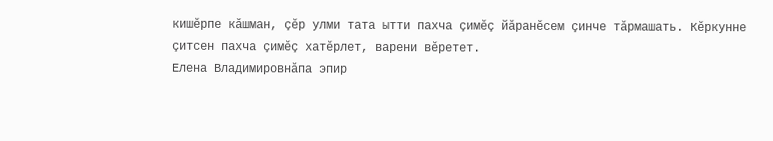кишĕрпе кăшман, çĕр улми тата ытти пахча çимĕç йăранĕсем çинче тăрмашать. Кĕркунне çитсен пахча çимĕç хатĕрлет, варени вĕретет.
Елена Владимировнăпа эпир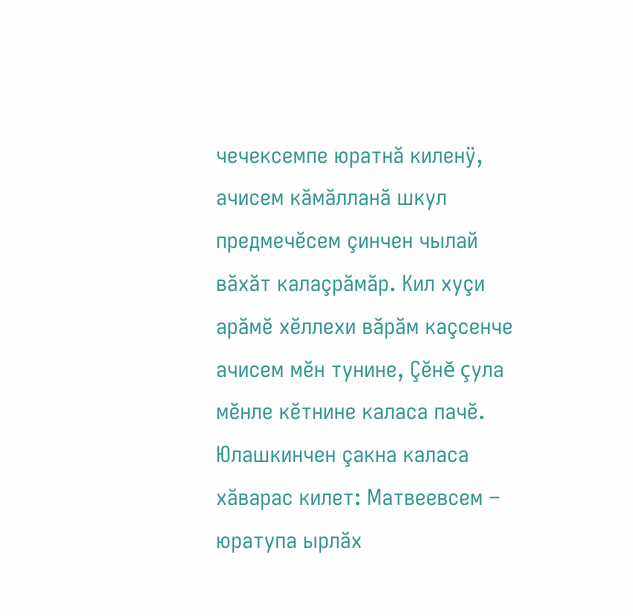чечексемпе юратнă киленÿ, ачисем кăмăлланă шкул предмечĕсем çинчен чылай вăхăт калаçрăмăр. Кил хуçи арăмĕ хĕллехи вăрăм каçсенче ачисем мĕн тунине, Çĕнĕ çула мĕнле кĕтнине каласа пачĕ.
Юлашкинчен çакна каласа хăварас килет: Матвеевсем – юратупа ырлăх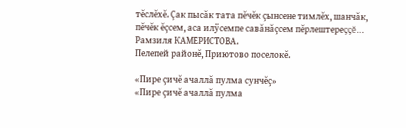тĕслĕхĕ. Çак пысăк тата пĕчĕк çынсене тимлĕх, шанчăк, пĕчĕк ĕçсем, аса илÿсемпе савăнăçсем пĕрлештереççĕ…
Рамзиля КАМЕРИСТОВА.
Пелепей районĕ, Приютово поселокĕ.

«Пире çичĕ ачаллă пулма сунчĕç»
«Пире çичĕ ачаллă пулма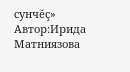сунчĕç»
Автор:Ирида Матниязова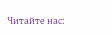Читайте нас: